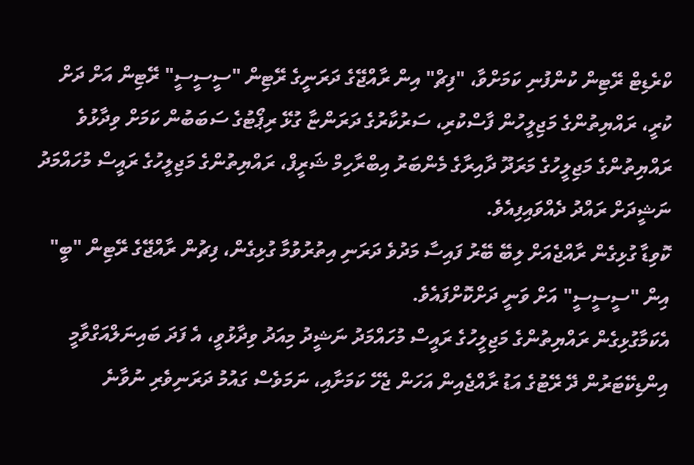ކްރެޑިޓް ރޭޓިން ކުންފުނި ކަމަށްވާ، "ފިޗް" އިން ރާއްޖޭގެ ދަރަނީގެ ރޭޓިން "ސީސީސީ" ރޭޓިން އަށް ދަށް ކުރީ، ރައްޔިތުންގެ މަޖިލީހުން ފާސްކުރި، ސަރުކާރުގެ ދަރަންޏާ ގުޅޭ ރިޕޯޓުގެ ސަބަބުން ކަމަށް ވިދާޅުވެ ރައްޔިތުންގެ މަޖިލީހުގެ މަރަދޫ ދާއިރާގެ މެންބަރު އިބްރާހިމް ޝަރީފް، ރައްޔިތުންގެ މަޖިލީހުގެ ރައީސް މުހައްމަދު ނަޝީދަށް ރައްދު ދެއްވައިފިއެވެ.
ކޮވިޑާ ގުޅިގެން ރާއްޖެއަށް ލިބޭ ބޭރު ފައިސާ މަދުވެ ދަރަނި އިތުރުވުމާ ގުޅިގެން، ފިޗުން ރާއްޖޭގެ ރޭޓިން "ބީ" އިން "ސީސީސީ" އަށް ވަނީ ދަށްކޮށްފައެވެ.
އެކަމާގުޅިގެން ރައްޔިތުންގެ މަޖިލީހުގެ ރައީސް މުހައްމަދު ނަޝީދު މިއަދު ވިދާޅުވީ، އެ ފަދަ ބައިނަލްއަގްވާމީ އިންޑިކޭޓަރުން ދޭ ރޭޓުގެ އަޑު ރާއްޖެއިން އަހަން ޖެހޭ ކަމަށާއި، ނަމަވެސް ގައުމު ދަރަނިވެރި ނުވާނެ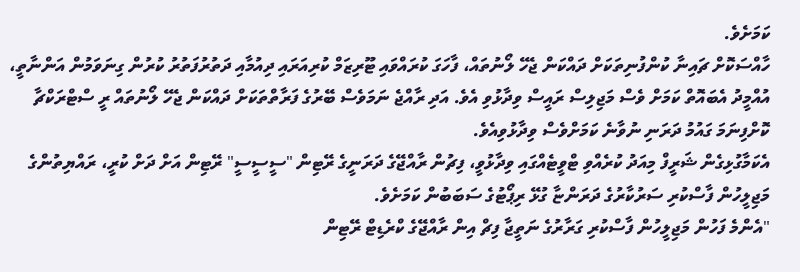ކަމަށެވެ.
ހާއްސަކޮށް ޗައިނާ ކުންފުނިތަކަށް ދައްކަން ޖެހޭ ލޯނުތައް، ފާހަގަ ކުރައްވައި ޓޫރިޒަމް ކުރިއަރައި ދިއުމާއި ދަތުރުފަތުރު ކުރުން ގިނަވަމުން އަންނާތީ، އުއްމީދު އެބައޮތް ކަމަށް ވެސް މަޖިލިސް ރައީސް ވިދާޅުވި އެވެ. އަދި ރާއްޖެ ނަމަވެސް ބޭރުގެ ފަރާތްތަކަށް ދައްކަން ޖެހޭ ލޯނުތައް ރީ ސްޓްރަކްޗާ ކޮށްފިނަމަ ގައުމު ދަރަނި ނުވާނެ ކަމަށްވެސް ވިދާޅުވިއެވެ.
އެކަމާގުޅިގެން ޝަރީފް މިއަދު ކުރެއްވި ޓްވީޓެއްގައި ވިދާޅުވީ، ފިޗުން ރާއްޖޭގެ ދަރަނީގެ ރޭޓިން "ސީސީސީ" ރޭޓިން އަށް ދަށް ކުރީ، ރައްޔިތުންގެ މަޖިލީހުން ފާސްކުރި ސަރުކާރުގެ ދަރަންޏާ ގުޅޭ ރިޕޯޓުގެ ސަބަބުން ކަމަށެވެ.
"އެންމެ ފަހުން މަޖިލީހުން ފާސްކުރި ގަރާރުގެ ނަތީޖާ ފިޗް އިން ރާއްޖޭގެ ކްރެޑިޓް ރޭޓިން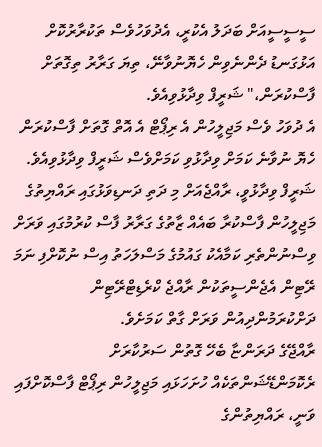ސީސީސީއަށް ބަދަލު އެކުރީ، އެދުވަހުވެސް ތަކުރާރުކޮށް އަޅުގަނޑު ދެންނެވިން ހެޔޮނުވާނޭ، ތިޔަ ގަރާރު ތިގޮތަށް ފާސްކުރަން،" ޝަރީފް ވިދާޅުވިއެވެ.
އެ ދުވަހު ވެސް މަޖިލީހުން އެ ރިޕޯޓް އެ އޮތް ގޮތަށް ފާސްކުރަން ހެޔޮ ނުވާނެ ކަމަށް ވިދާޅުވި ކަމަށްވެސް ޝަރީފް ވިދާޅުވިއެވެ.
ޝަރީފް ވިދާޅުވީ، ރާއްޖެއަށް މި ދަތި ދަނޑިވަޅުގައި ރައްޔިތުގެ މަޖިލީހުން ފާސްކުރާ ބައެއް ޒާތުގެ ގަރާރު ފާސް ކުރުމުގައި ވަރަށް ވިސްނުންތެރި ކަމާއެކު ގައުމުގެ މަސްލަހަތު އިސް ނުކޮށްފި ނަމަ ރޭޓިން އެޖެންސީތަކުން ރާއްޖެ ކްރެޑިޓްރޭޓިން ދަށްކުރަމުންދިއުން ވަރަށް ގާތް ކަމަށެވެ.
ރާއްޖޭގެ ދަރަންޏާ ބެހޭ ގޮތުން ސަރުކާރަށް ރެކޮމަންޑޭޝަންތަކެއް ހުށަހަޅައި މަޖިލީހުން ރިޕޯޓް ފާސްކޮށްފައި ވަނީ، ރައްޔިތުންގެ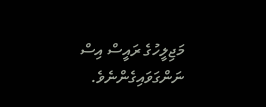މަޖިލީހުގެ ރައީސް އިސް ނަންގަވައިގެންނެވެ.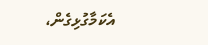އެކަމާގުޅިގެން،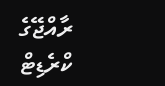ރާއްޖޭގެ ކްރެޑިޓް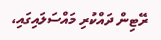ރޭޓިން ދައްކުރި މައްސަލައިގައި،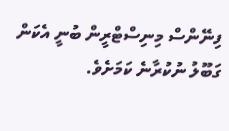ފިނޭންސް މިނިސްޓްރީން ބުނީ އެކަން ގަބޫލު ނުކުރާނެ ކަމަށެވެ.